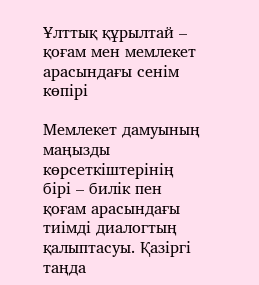Ұлттық құрылтай – қоғам мен мемлекет арасындағы сенім көпірі

Мемлекет дамуының маңызды көрсеткіштерінің бірі – билік пен қоғам арасындағы тиімді диалогтың қалыптасуы. Қазіргі таңда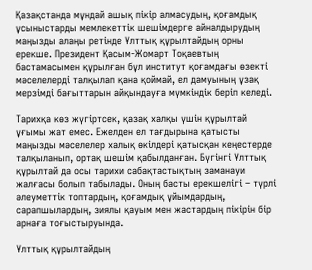Қазақстанда мұндай ашық пікір алмасудың, қоғамдық ұсыныстарды мемлекеттік шешімдерге айналдырудың маңызды алаңы ретінде Ұлттық құрылтайдың орны ерекше. Президент Қасым-Жомарт Тоқаевтың бастамасымен құрылған бұл институт қоғамдағы өзекті мәселелерді талқылап қана қоймай, ел дамуының ұзақ мерзімді бағыттарын айқындауға мүмкіндік беріп келеді.

Тарихқа көз жүгіртсек, қазақ халқы үшін құрылтай ұғымы жат емес. Ежелден ел тағдырына қатысты маңызды мәселелер халық өкілдері қатысқан кеңестерде талқыланып, ортақ шешім қабылданған. Бүгінгі Ұлттық құрылтай да осы тарихи сабақтастықтың заманауи жалғасы болып табылады. Оның басты ерекшелігі – түрлі әлеуметтік топтардың, қоғамдық ұйымдардың, сарапшылардың, зиялы қауым мен жастардың пікірін бір арнаға тоғыстыруында.

Ұлттық құрылтайдың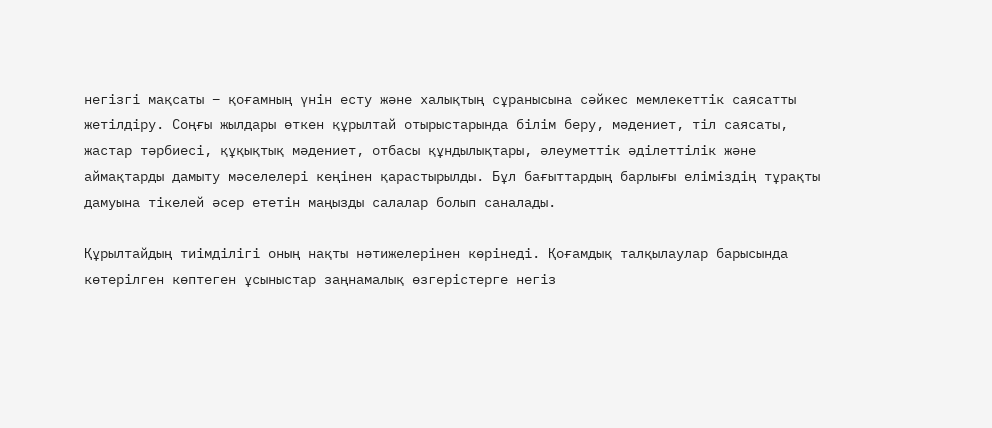негізгі мақсаты – қоғамның үнін есту және халықтың сұранысына сәйкес мемлекеттік саясатты жетілдіру. Соңғы жылдары өткен құрылтай отырыстарында білім беру, мәдениет, тіл саясаты, жастар тәрбиесі, құқықтық мәдениет, отбасы құндылықтары, әлеуметтік әділеттілік және аймақтарды дамыту мәселелері кеңінен қарастырылды. Бұл бағыттардың барлығы еліміздің тұрақты дамуына тікелей әсер ететін маңызды салалар болып саналады.

Құрылтайдың тиімділігі оның нақты нәтижелерінен көрінеді. Қоғамдық талқылаулар барысында көтерілген көптеген ұсыныстар заңнамалық өзгерістерге негіз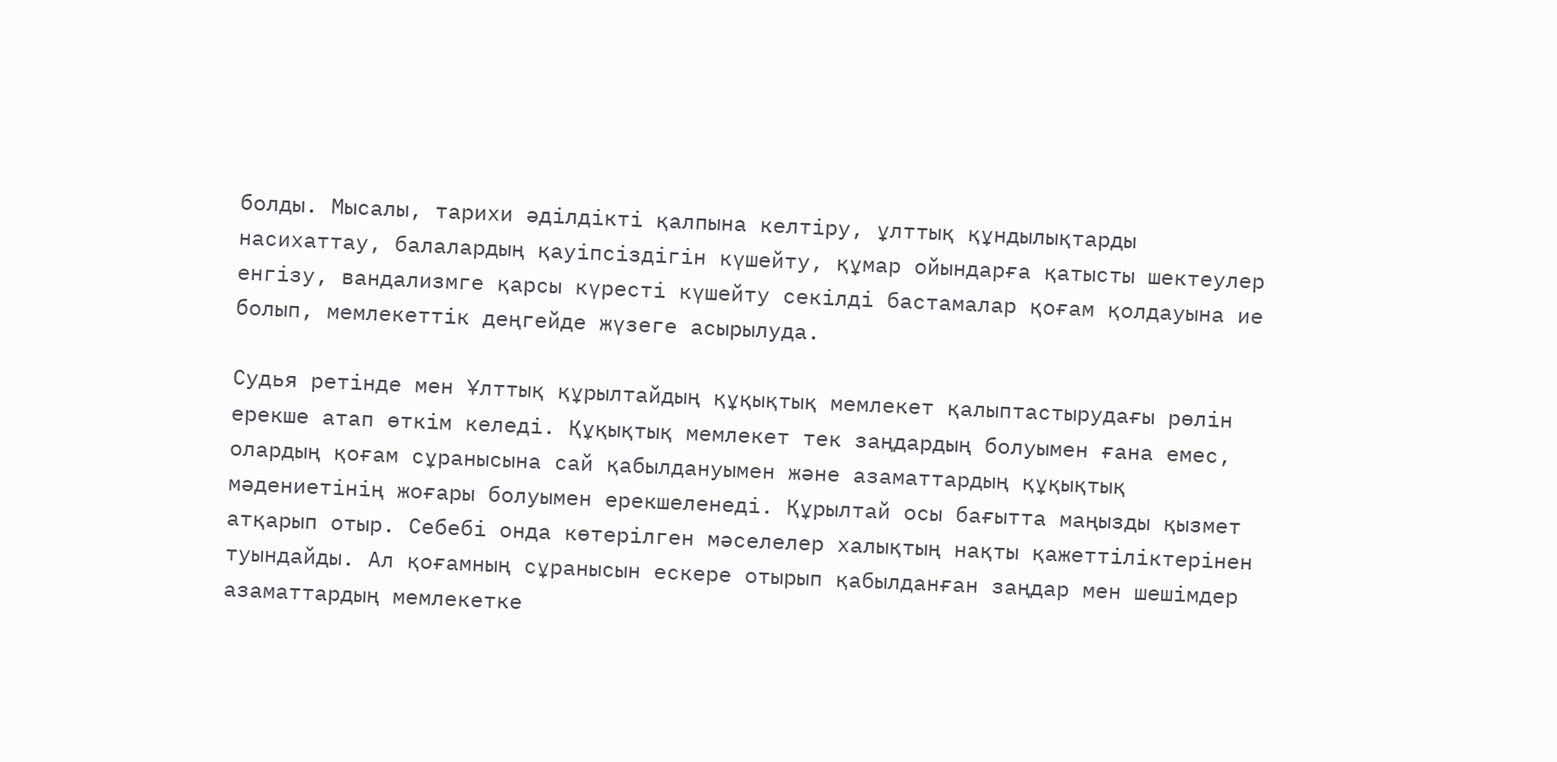болды. Мысалы, тарихи әділдікті қалпына келтіру, ұлттық құндылықтарды насихаттау, балалардың қауіпсіздігін күшейту, құмар ойындарға қатысты шектеулер енгізу, вандализмге қарсы күресті күшейту секілді бастамалар қоғам қолдауына ие болып, мемлекеттік деңгейде жүзеге асырылуда.

Судья ретінде мен Ұлттық құрылтайдың құқықтық мемлекет қалыптастырудағы рөлін ерекше атап өткім келеді. Құқықтық мемлекет тек заңдардың болуымен ғана емес, олардың қоғам сұранысына сай қабылдануымен және азаматтардың құқықтық мәдениетінің жоғары болуымен ерекшеленеді. Құрылтай осы бағытта маңызды қызмет атқарып отыр. Себебі онда көтерілген мәселелер халықтың нақты қажеттіліктерінен туындайды. Ал қоғамның сұранысын ескере отырып қабылданған заңдар мен шешімдер азаматтардың мемлекетке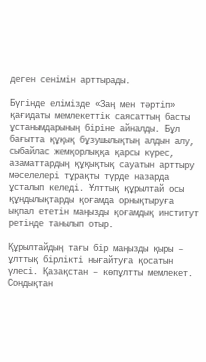деген сенімін арттырады.

Бүгінде елімізде «Заң мен тәртіп» қағидаты мемлекеттік саясаттың басты ұстанымдарының біріне айналды. Бұл бағытта құқық бұзушылықтың алдын алу, сыбайлас жемқорлыққа қарсы күрес, азаматтардың құқықтық сауатын арттыру мәселелері тұрақты түрде назарда ұсталып келеді. Ұлттық құрылтай осы құндылықтарды қоғамда орнықтыруға ықпал ететін маңызды қоғамдық институт ретінде танылып отыр.

Құрылтайдың тағы бір маңызды қыры – ұлттық бірлікті нығайтуға қосатын үлесі. Қазақстан – көпұлтты мемлекет. Сондықтан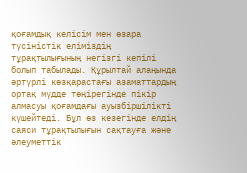қоғамдық келісім мен өзара түсіністік еліміздің тұрақтылығының негізгі кепілі болып табылады. Құрылтай алаңында әртүрлі көзқарастағы азаматтардың ортақ мүдде төңірегінде пікір алмасуы қоғамдағы ауызбіршілікті күшейтеді. Бұл өз кезегінде елдің саяси тұрақтылығын сақтауға және әлеуметтік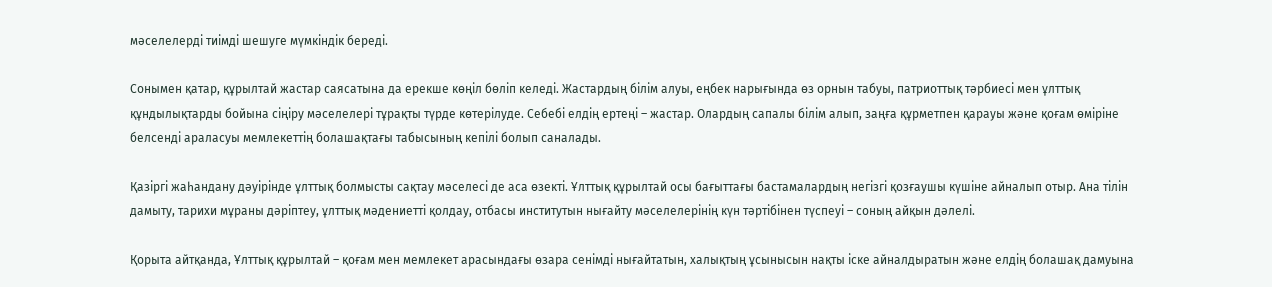мәселелерді тиімді шешуге мүмкіндік береді.

Сонымен қатар, құрылтай жастар саясатына да ерекше көңіл бөліп келеді. Жастардың білім алуы, еңбек нарығында өз орнын табуы, патриоттық тәрбиесі мен ұлттық құндылықтарды бойына сіңіру мәселелері тұрақты түрде көтерілуде. Себебі елдің ертеңі – жастар. Олардың сапалы білім алып, заңға құрметпен қарауы және қоғам өміріне белсенді араласуы мемлекеттің болашақтағы табысының кепілі болып саналады.

Қазіргі жаһандану дәуірінде ұлттық болмысты сақтау мәселесі де аса өзекті. Ұлттық құрылтай осы бағыттағы бастамалардың негізгі қозғаушы күшіне айналып отыр. Ана тілін дамыту, тарихи мұраны дәріптеу, ұлттық мәдениетті қолдау, отбасы институтын нығайту мәселелерінің күн тәртібінен түспеуі – соның айқын дәлелі.

Қорыта айтқанда, Ұлттық құрылтай – қоғам мен мемлекет арасындағы өзара сенімді нығайтатын, халықтың ұсынысын нақты іске айналдыратын және елдің болашақ дамуына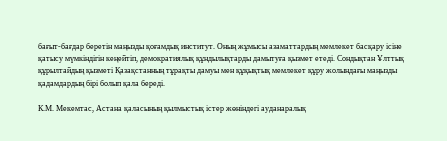бағыт-бағдар беретін маңызды қоғамдық институт. Оның жұмысы азаматтардың мемлекет басқару ісіне қатысу мүмкіндігін кеңейтіп, демократиялық құндылықтарды дамытуға қызмет етеді. Сондықтан Ұлттық құрылтайдың қызметі Қазақстанның тұрақты дамуы мен құқықтық мемлекет құру жолындағы маңызды қадамдардың бірі болып қала береді.

К.М. Мекемтас, Астана қаласының қылмыстық істер жөніндегі ауданаралық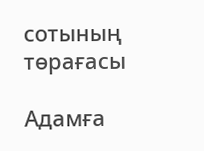сотының төрағасы

Адамға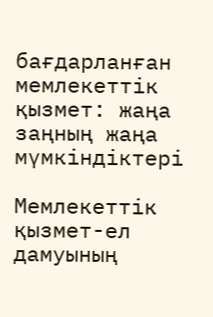бағдарланған мемлекеттік қызмет: жаңа заңның жаңа мүмкіндіктері

Мемлекеттік қызмет-ел дамуының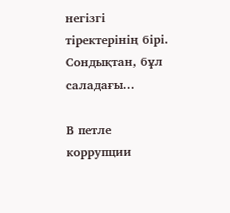негізгі тіректерінің бірі. Сондықтан, бұл саладағы...

В петле коррупции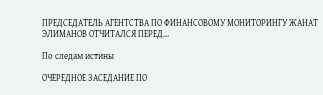ПРЕДСЕДАТЕЛЬ АГЕНТСТВА ПО ФИНАНСОВОМУ МОНИТОРИНГУ ЖАНАТ ЭЛИМАНОВ ОТЧИТАЛСЯ ПЕРЕД...

По следам истины

ОЧЕРЕДНОЕ ЗАСЕДАНИЕ ПО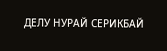ДЕЛУ НУРАЙ СЕРИКБАЙ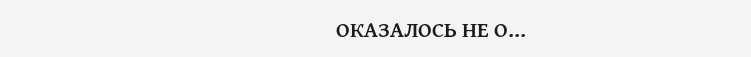ОКАЗАЛОСЬ НЕ О...